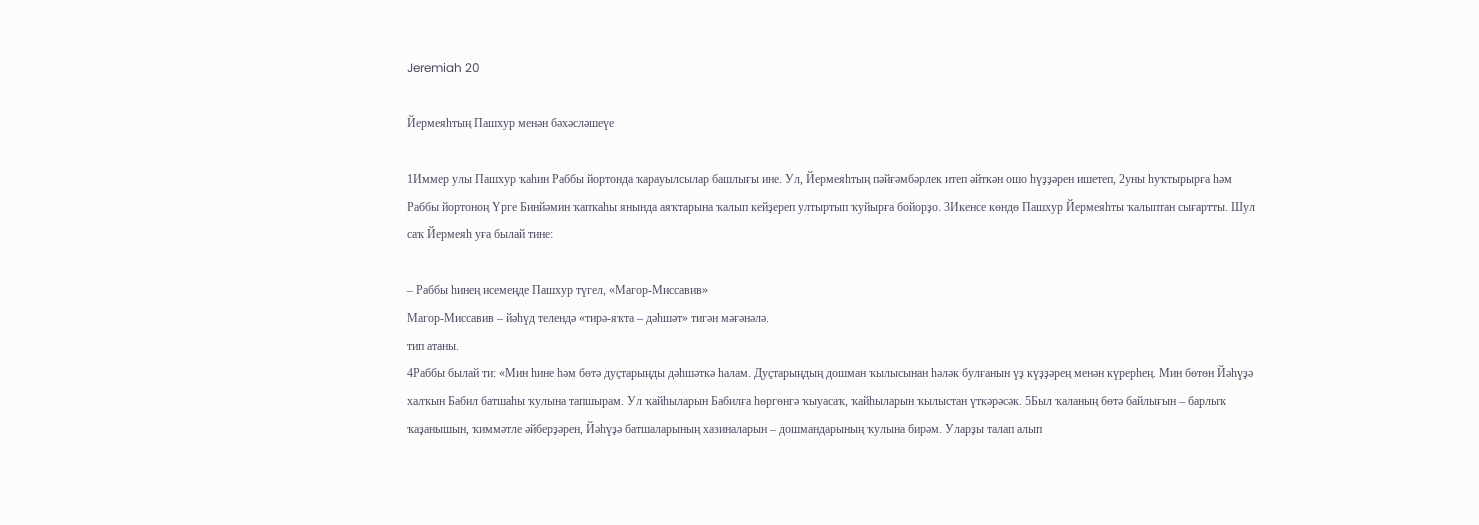Jeremiah 20

Йермеяһтың Пашхур менән бәхәсләшеүе

1Иммер улы Пашхур ҡаһин Раббы йортонда ҡарауылсылар башлығы ине. Ул, Йермеяһтың пәйғәмбәрлек итеп әйткән ошо һүҙҙәрен ишетеп, 2уны һуҡтырырға һәм Раббы йортоноң Үрге Бинйәмин ҡапҡаһы янында аяҡтарына ҡалып кейҙереп ултыртып ҡуйырға бойорҙо. 3Икенсе көндө Пашхур Йермеяһты ҡалыптан сығартты. Шул саҡ Йермеяһ уға былай тине:

– Раббы һинең исемеңде Пашхур түгел, «Магор-Миссавив»
Магор-Миссавив – йәһүд телендә «тирә-яҡта – дәһшәт» тигән мәғәнәлә.
тип атаны.
4Раббы былай ти: «Мин һине һәм бөтә дуҫтарыңды дәһшәткә һалам. Дуҫтарыңдың дошман ҡылысынан һәләк булғанын үҙ күҙҙәрең менән күрерһең. Мин бөтөн Йәһүҙә халҡын Бабил батшаһы ҡулына тапшырам. Ул ҡайһыларын Бабилға һөргөнгә ҡыуасаҡ, ҡайһыларын ҡылыстан үткәрәсәк. 5Был ҡаланың бөтә байлығын – барлыҡ ҡаҙанышын, ҡиммәтле әйберҙәрен, Йәһүҙә батшаларының хазиналарын – дошмандарының ҡулына бирәм. Уларҙы талап алып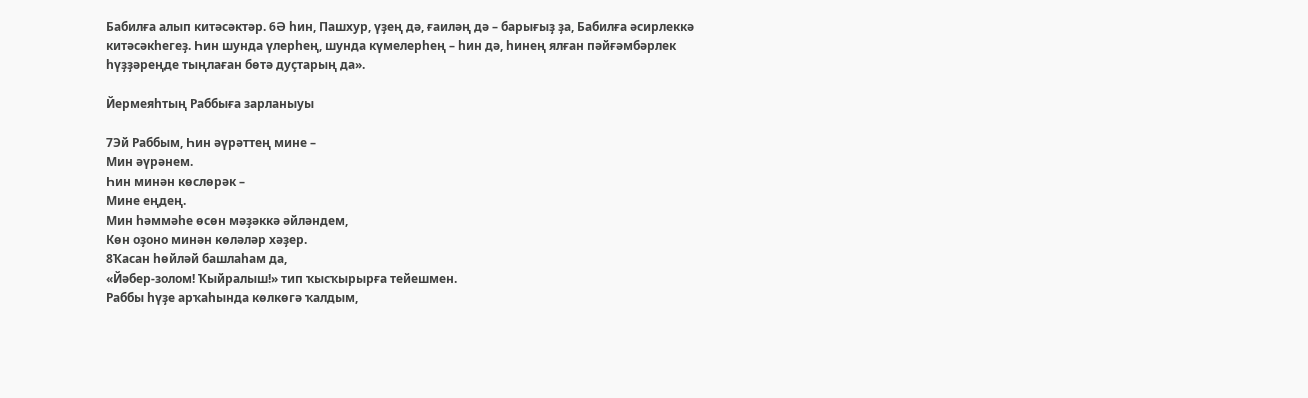Бабилға алып китәсәктәр. 6Ә һин, Пашхур, үҙең дә, ғаиләң дә – барығыҙ ҙа, Бабилға әсирлеккә китәсәкһегеҙ. Һин шунда үлерһең, шунда күмелерһең – һин дә, һинең ялған пәйғәмбәрлек һүҙҙәреңде тыңлаған бөтә дуҫтарың да».

Йермеяһтың Раббыға зарланыуы

7Эй Раббым, Һин әүрәттең мине –
Мин әүрәнем.
Һин минән көслөрәк –
Мине еңдең.
Мин һәммәһе өсөн мәҙәккә әйләндем,
Көн оҙоно минән көләләр хәҙер.
8Ҡасан һөйләй башлаһам да,
«Йәбер-золом! Ҡыйралыш!» тип ҡысҡырырға тейешмен.
Раббы һүҙе арҡаһында көлкөгә ҡалдым,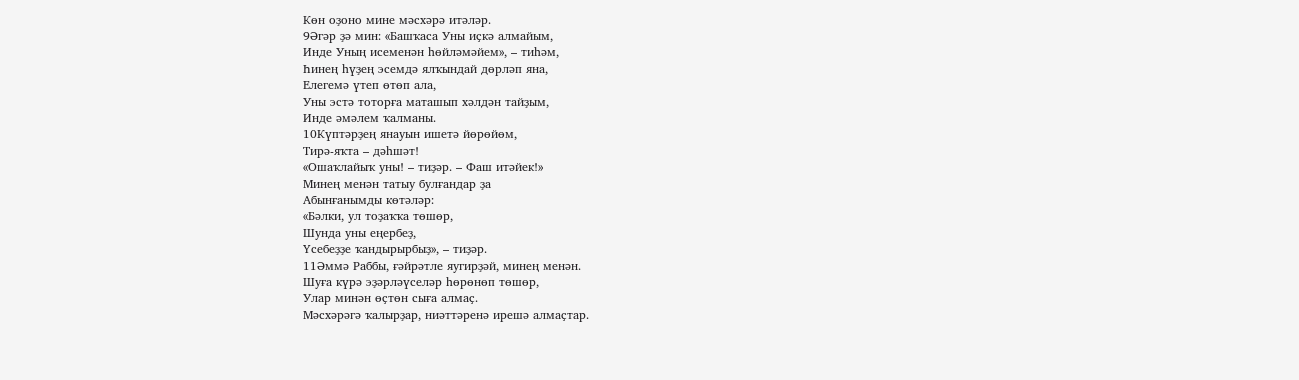Көн оҙоно мине мәсхәрә итәләр.
9Әгәр ҙә мин: «Башҡаса Уны иҫкә алмайым,
Инде Уның исеменән һөйләмәйем», – тиһәм,
Һинең һүҙең эсемдә ялҡындай дөрләп яна,
Елегемә үтеп өтөп ала,
Уны эстә тоторға маташып хәлдән тайҙым,
Инде әмәлем ҡалманы.
10Күптәрҙең янауын ишетә йөрөйөм,
Тирә-яҡта – дәһшәт!
«Ошаҡлайыҡ уны! – тиҙәр. – Фаш итәйек!»
Минең менән татыу булғандар ҙа
Абынғанымды көтәләр:
«Бәлки, ул тоҙаҡҡа төшөр,
Шунда уны еңербеҙ,
Үсебеҙҙе ҡандырырбыҙ», – тиҙәр.
11Әммә Раббы, ғәйрәтле яугирҙәй, минең менән.
Шуға күрә эҙәрләүселәр һөрөнөп төшөр,
Улар минән өҫтөн сыға алмаҫ.
Мәсхәрәгә ҡалырҙар, ниәттәренә ирешә алмаҫтар.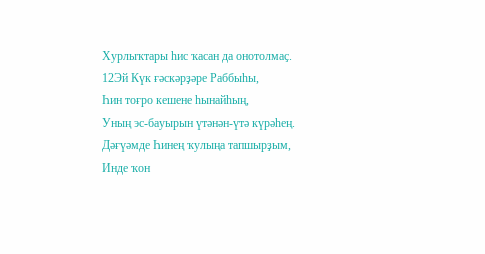Хурлыҡтары һис ҡасан да онотолмаҫ.
12Эй Күк ғәскәрҙәре Раббыһы,
Һин тоғро кешене һынайһың,
Уның эс-бауырын үтәнән-үтә күрәһең.
Дәғүәмде Һинең ҡулыңа тапшырҙым,
Инде ҡон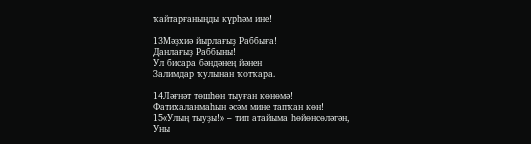ҡайтарғаныңды күрһәм ине!

13Мәҙхиә йырлағыҙ Раббыға!
Данлағыҙ Раббыны!
Ул бисара бәндәнең йәнен
Залимдар ҡулынан ҡотҡара.

14Ләғнәт төшһөн тыуған көнөмә!
Фатихаланмаһын әсәм мине тапҡан көн!
15«Улың тыуҙы!» – тип атайыма һөйөнсөләгән,
Уны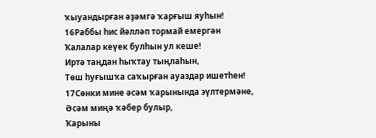ҡыуандырған әҙәмгә ҡарғыш яуһын!
16Раббы һис йәлләп тормай емергән
Ҡалалар кеүек булһын ул кеше!
Иртә таңдан һыҡтау тыңлаһын,
Төш һуғышҡа саҡырған ауаздар ишетһен!
17Сөнки мине әсәм ҡарынында эүлтермәне,
Әсәм миңә ҡәбер булыр,
Ҡарыны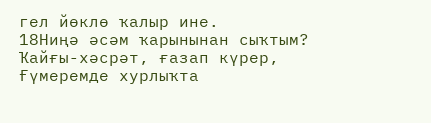гел йөклө ҡалыр ине.
18Ниңә әсәм ҡарынынан сыҡтым?
Ҡайғы-хәсрәт, ғазап күрер,
Ғүмеремде хурлыҡта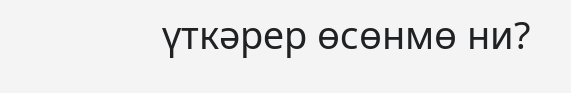үткәрер өсөнмө ни?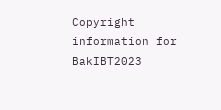Copyright information for BakIBT2023